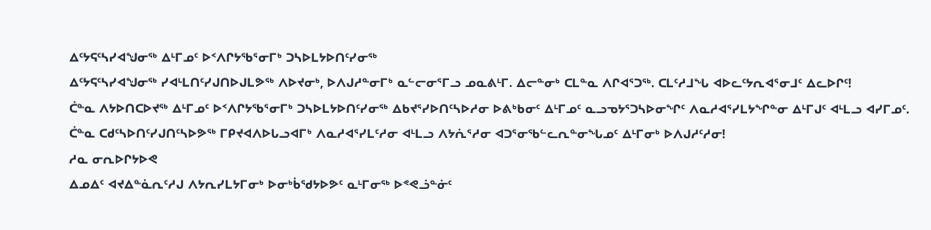ᐃᑦᔭᕋᑦᓴᓯᐊᖑᓂᖅ ᐃᒻᒥᓄᑦ ᐅᑉᐱᒋᔭᖃᕐᓂᒥᒃ ᑐᓴᐅᒪᔭᐅᑎᑦᓯᓂᖅ
ᐃᑦᔭᕋᑦᓴᓯᐊᖑᓂᖅ ᓯᐊᒻᒪᑎᑦᓯᒍᑎᐅᒍᒪᕗᖅ ᐱᐅᔪᓂᒃ, ᐅᐱᒍᓱᓐᓂᒥᒃ ᓇᓪᓕᓂᕐᒥᓗ ᓄᓇᕕᒻᒥ. ᐃᓕᓐᓂᒃ ᑕᒪᓐᓇ ᐱᒋᐊᕐᑐᖅ. ᑕᒪᑦᓱᒧᖓ ᐊᐅᓚᑦᔭᕆᐊᕐᓂᒧᑦ ᐃᓚᐅᒋᑦ!
ᑖᓐᓇ ᐱᔭᐅᑎᑕᐅᔪᖅ ᐃᒻᒥᓄᑦ ᐅᑉᐱᒋᔭᖃᕐᓂᒥᒃ ᑐᓴᐅᒪᔭᐅᑎᑦᓯᓂᖅ ᐃᑲᔪᕐᓯᐅᑎᑦᓴᐅᓱᓂ ᐅᕕᒃᑲᓂᑦ ᐃᒻᒥᓄᑦ ᓇᓗᓀᔭᕐᑐᓴᐅᓂᖏᑦ ᐱᓇᓱᐊᕐᓯᒪᔭᖏᓐᓂ ᐃᒻᒥᒍᑦ ᐊᒻᒪᓗ ᐊᓯᒥᓄᑦ. ᑖᓐᓇ ᑕᑯᑦᓴᐅᑎᑦᓯᒍᑎᑦᓴᐅᕗᖅ ᒥᑭᔪᐊᐱᐅᒐᓗᐊᒥᒃ ᐱᓇᓱᐊᕐᓯᒪᑦᓱᓂ ᐊᒻᒪᓗ ᐱᔭᕇᕐᓱᓂ ᐊᑐᕐᓂᖃᓪᓚᕆᓐᓂᖓᓄᑦ ᐃᒻᒥᓂᒃ ᐅᐱᒍᓱᑦᓱᓂ!
ᓱᓇ ᓂᕆᐅᒋᔭᐅᕙ
ᐃᓄᐃᑦ ᐊᔪᐃᓐᓈᕆᑦᓱᒍ ᐱᔭᕆᓯᒪᔭᒥᓂᒃ ᐅᓂᒃᑳᖁᔭᐅᕗᑦ ᓇᒻᒥᓂᖅ ᐅᕝᕙᓘᓐᓃᑦ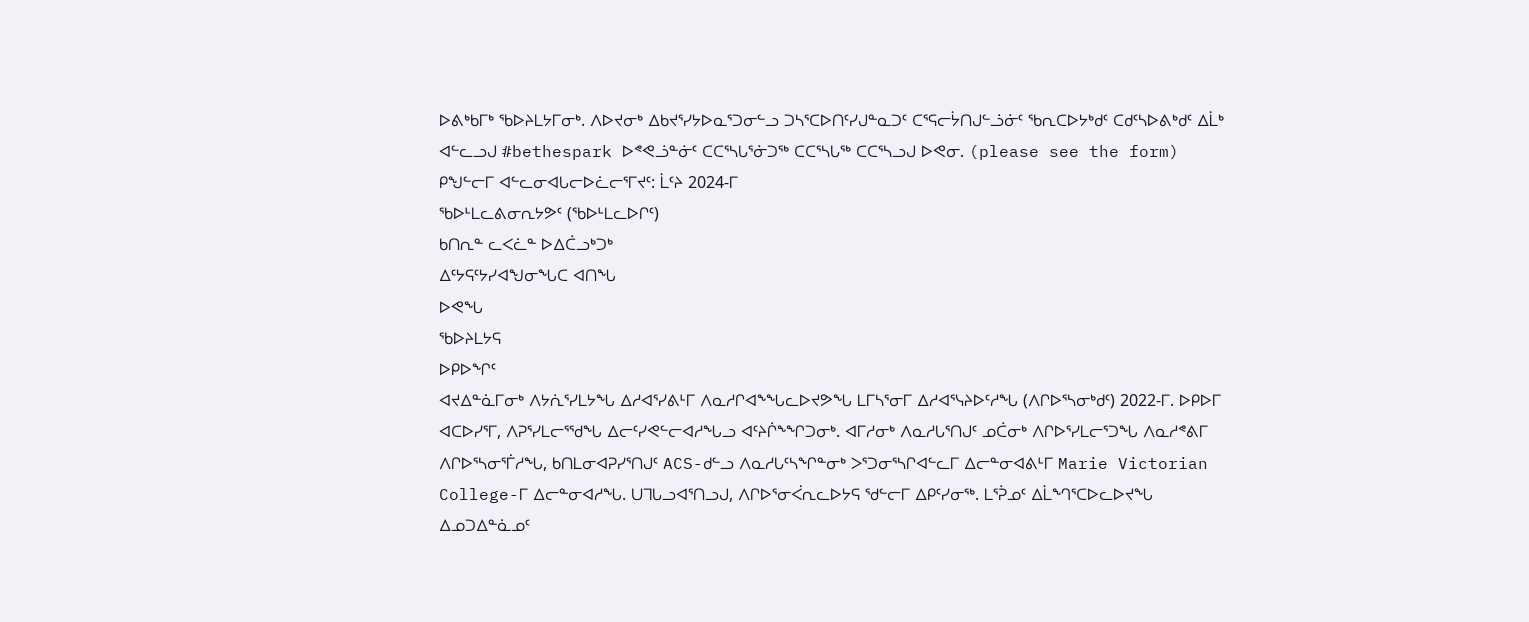ᐅᕕᒃᑲᒥᒃ ᖃᐅᔨᒪᔭᒥᓂᒃ. ᐱᐅᔪᓂᒃ ᐃᑲᔪᕐᓯᔭᐅᓇᕐᑐᓂᓪᓗ ᑐᓴᕐᑕᐅᑎᑦᓯᒍᓐᓇᑐᑦ ᑕᕐᕋᓕᔮᑎᒍᓪᓘᓃᑦ ᖃᕆᑕᐅᔭᒃᑯᑦ ᑕᑯᑦᓴᐅᕕᒃᑯᑦ ᐃᒫᒃ ᐊᓪᓚᓗᒍ #bethespark ᐅᕝᕙᓘᓐᓃᑦ ᑕᑕᕐᓴᒐᕐᓃᑐᖅ ᑕᑕᕐᓴᒐᖅ ᑕᑕᕐᓴᓗᒍ ᐅᕙᓂ. (please see the form)
ᑭᖑᓪᓕᒥ ᐊᓪᓚᓂᐊᒐᓕᐅᓛᓕᕐᒥᔪᑦ: ᒫᑦᔨ 2024-ᒥ
ᖃᐅᒻᒪᓚᕕᓂᕆᔭᕗᑦ (ᖃᐅᒻᒪᓚᐅᒋᑦ)
ᑲᑎᕆᓐ ᓚᐸᓛᓐ ᐅᐃᑖᓗᒃᑐᒃ
ᐃᑦᔭᕋᑦᔭᓯᐊᖑᓂᖓᑕ ᐊᑎᖓ
ᐅᕙᖓ
ᖃᐅᔨᒪᔭᕋ
ᐅᑭᐅᖏᑦ
ᐊᔪᐃᓐᓈᒥᓂᒃ ᐱᔭᕇᕐᓯᒪᔭᖓ ᐃᓱᐊᕐᓯᕕᒻᒥ ᐱᓇᓱᒋᐊᖕᖓᓚᐅᔪᕗᖓ ᒪᒥᓴᕐᓂᒥ ᐃᓱᐊᕐᓭᔨᐅᑦᓱᖓ (ᐱᒋᐅᕐᓴᓂᒃᑯᑦ) 2022-ᒥ. ᐅᑭᐅᒥ ᐊᑕᐅᓯᕐᒥ, ᐱᕈᕐᓯᒪᓕᕐᖁᖓ ᐃᓕᑦᓯᕙᓪᓕᐊᓱᖓᓗ ᐊᑦᔨᒌᖕᖏᑐᓂᒃ. ᐊᒥᓱᓂᒃ ᐱᓇᓱᒐᕐᑎᒍᑦ ᓄᑖᓂᒃ ᐱᒋᐅᕐᓯᒪᓕᕐᑐᖓ ᐱᓇᓱᕝᕕᒥ ᐱᒋᐅᕐᓴᓂᕐᒦᓱᖓ, ᑲᑎᒪᓂᐊᕈᓯᕐᑎᒍᑦ ACS-ᑯᓪᓗ ᐱᓇᓱᒐᑦᓴᖏᓐᓂᒃ ᐳᕐᑐᓂᕐᓴᒋᐊᓪᓚᒥ ᐃᓕᓐᓂᐊᕕᒻᒥ Marie Victorian College-ᒥ ᐃᓕᓐᓂᐊᓱᖓ. ᑌᒣᒐᓗᐊᕐᑎᓗᒍ, ᐱᒋᐅᕐᓂᐹᕆᓚᐅᔭᕋ ᖁᓪᓕᒥ ᐃᑭᑦᓯᓂᖅ. ᒪᕐᕉᓄᑦ ᐃᒫᙰᕐᑕᐅᓚᐅᔪᖓ ᐃᓄᑐᐃᓐᓈᓄᑦ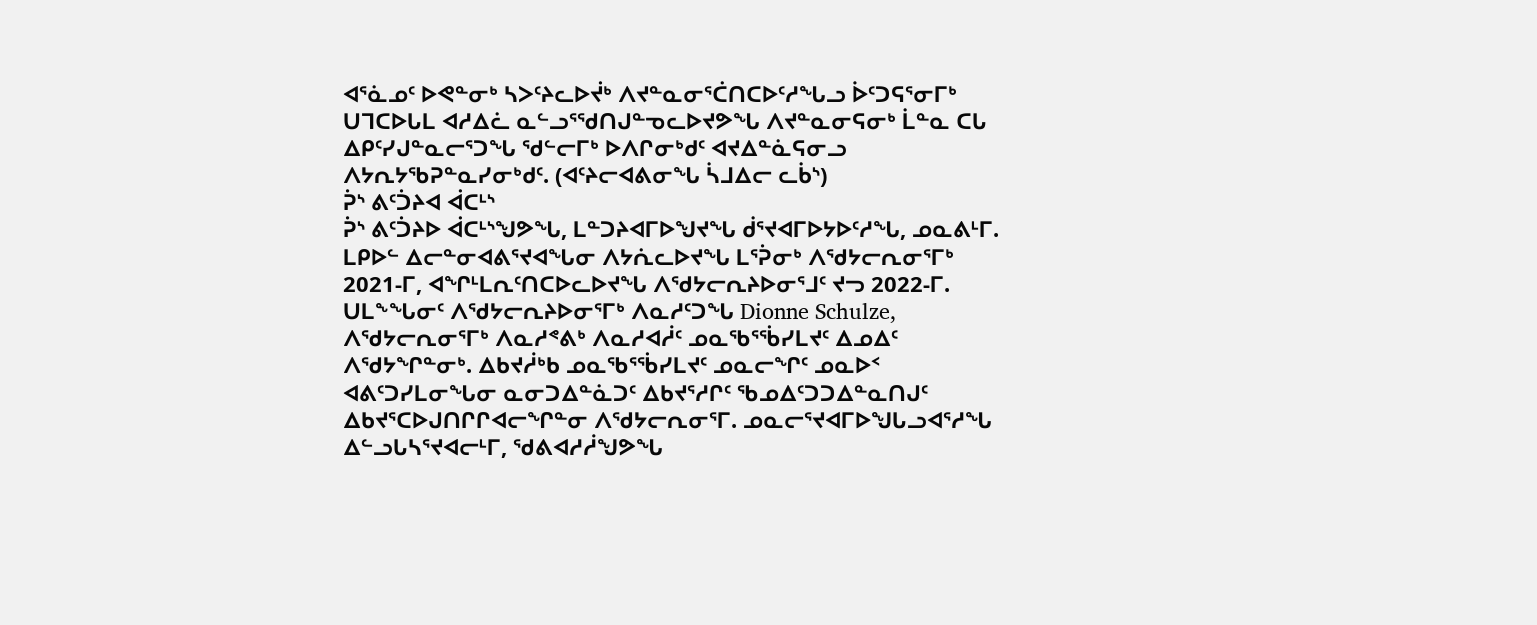ᐊᕐᓈᓄᑦ ᐅᕙᓐᓂᒃ ᓴᐳᑦᔨᓚᐅᔫᒃ ᐱᔪᓐᓇᓂᕐᑖᑎᑕᐅᑦᓱᖓᓗ ᐆᑦᑐᕋᕐᓂᒥᒃ ᑌᒣᑕᐅᒐᒪ ᐊᓱᐃᓛ ᓇᓪᓗᕐᖁᑎᒍᓐᓀᓚᐅᔪᕗᖓ ᐱᔪᓐᓇᓂᕋᓂᒃ ᒫᓐᓇ ᑕᒐ ᐃᑭᑦᓯᒍᓐᓇᓕᕐᑐᖓ ᖁᓪᓕᒥᒃ ᐅᐱᒋᓂᒃᑯᑦ ᐊᔪᐃᓐᓈᕋᓂᓗ ᐱᔭᕆᔭᖃᕈᓐᓇᓯᓂᒃᑯᑦ. (ᐊᑦᔨᓕᐊᕕᓂᖓ ᓵᒧᐃᓕ ᓚᑳᔅ)
ᕉᔅ ᕕᑦᑑᔨᐊ ᐋᑕᒻᔅ
ᕉᔅ ᕕᑦᑑᔨᐅ ᐋᑕᒻᔅᖑᕗᖓ, ᒪᓐᑐᔨᐊᒥᐅᖑᔪᖓ ᑰᕐᔪᐊᒥᐅᔭᐅᑦᓱᖓ, ᓄᓇᕕᒻᒥ. ᒪᑭᐅᓪ ᐃᓕᓐᓂᐊᕕᕐᔪᐊᖓᓂ ᐱᔭᕇᓚᐅᔪᖓ ᒪᕐᕉᓂᒃ ᐱᖁᔭᓕᕆᓂᕐᒥᒃ 2021-ᒥ, ᐊᖏᒻᒪᕆᑦᑎᑕᐅᓚᐅᔪᖓ ᐱᖁᔭᓕᕆᔨᐅᓂᕐᒧᑦ ᔪᓓ 2022-ᒥ. ᑌᒪᖕᖓᓂᑦ ᐱᖁᔭᓕᕆᔨᐅᓂᕐᒥᒃ ᐱᓇᓱᑦᑐᖓ Dionne Schulze, ᐱᖁᔭᓕᕆᓂᕐᒥᒃ ᐱᓇᓱᕝᕕᒃ ᐱᓇᓱᐊᓲᑦ ᓄᓇᖃᕐᖄᓯᒪᔪᑦ ᐃᓄᐃᑦ ᐱᖁᔭᖏᓐᓂᒃ. ᐃᑲᔪᓲᒃᑲ ᓄᓇᖃᕐᖄᓯᒪᔪᑦ ᓄᓇᓕᖏᑦ ᓄᓇᐅᑉ ᐊᕕᑦᑐᓯᒪᓂᖓᓂ ᓇᓂᑐᐃᓐᓈᑐᑦ ᐃᑲᔪᕐᓱᒋᑦ ᖃᓄᐃᑦᑐᑐᐃᓐᓇᑎᒍᑦ ᐃᑲᔪᕐᑕᐅᒍᑎᒋᒋᐊᓕᖏᓐᓂ ᐱᖁᔭᓕᕆᓂᕐᒥ. ᓄᓇᓕᕐᔪᐊᒥᐅᖑᒐᓗᐊᕐᓱᖓ ᐃᓪᓗᒐᓴᕐᔪᐊᓕᒻᒥ, ᖁᕕᐊᓱᓲᖑᕗᖓ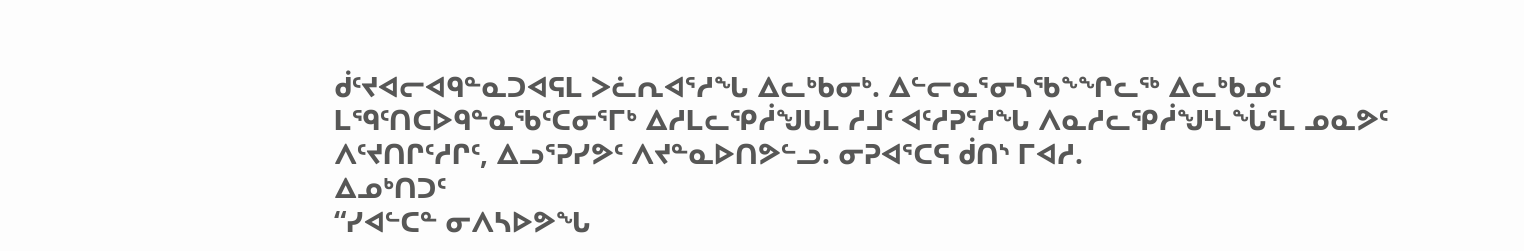ᑰᑦᔪᐊᓕᐊᑫᓐᓇᑐᐊᕋᒪ ᐳᓛᕆᐊᕐᓱᖓ ᐃᓚᒃᑲᓂᒃ. ᐃᓪᓕᓇᕐᓂᓴᖃᖕᖏᓚᖅ ᐃᓚᒃᑲᓄᑦ ᒪᙯᑦᑎᑕᐅᑫᓐᓇᖃᑦᑕᓂᕐᒥᒃ ᐃᓱᒪᓚᕿᓲᖑᒐᒪ ᓱᒧᑦ ᐊᑦᓱᕈᕐᓱᖓ ᐱᓇᓱᓚᕿᓲᖑᒻᒪᖔᕐᒪ ᓄᓇᕗᑦ ᐱᑦᔪᑎᒋᑦᓱᒋᑦ, ᐃᓗᕐᕈᓯᕗᑦ ᐱᔪᓐᓇᐅᑎᕗᓪᓗ. ᓂᕈᐊᕐᑕᕋ ᑰᑎᔅ ᒥᐊᓱ.
ᐃᓄᒃᑎᑐᑦ
“ᓯᐊᓪᑕᓐ ᓂᐱᓴᐅᕗᖓ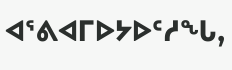ᐊᕐᕕᐊᒥᐅᔭᐅᑦᓱᖓ,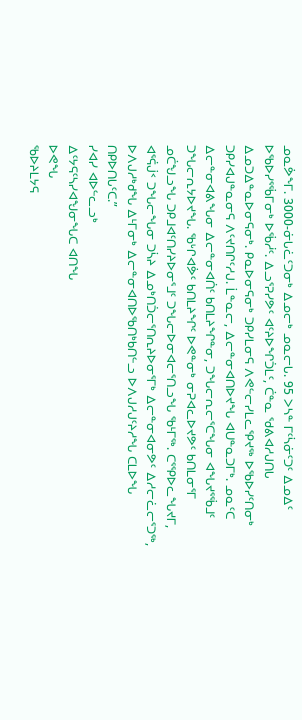ᓄᓇᕘᖕᒥ. 3000-ᓃᒐᓛᑦᑐᓂᒃ ᐃᓄᓕᒃ ᓄᓇᓕᒐ. 95 ᐳᓴᓐ ᒥᑦᓵᓃᑦᑐᑦ ᐃᓄᐃᑦ ᐅᖃᐅᓯᕐᖄᒥᓂᒃ ᐅᖄᓲᑦ. ᐃᓗᕐᕈᓯᕗᑦ ᐊᑦᔨᐅᖏᑑᒪᑦ, ᑖᓐᓇ ᖁᕕᐊᓱᒍᑎᒐ ᐃᓄᑐᐃᓐᓇᐅᓂᕋᓂᒃ. ᑭᓇᐅᓂᕋᓂᒃ ᑐᑭᓯᒪᓂᕋ ᐱᕙᓪᓕᓯᒪᓚᕿᔪᖅ ᐅᖃᐅᓯᑦᑎᓂᒃ ᑐᑭᓯᐊᒍᓐᓇᓂᕋ ᐱᑦᔪᑎᒋᑦᓱᒍ. ᒫᓐᓇᓕ, ᐃᓕᓐᓂᐊᑎᐅᔪᖓ ᐊᑌᓐᓇᑐᒥᒃ. ᓄᓇᑦᑕ ᐃᓕᓐᓂᐊᕕᖓᓂ ᐃᓕᓐᓂᐊᑏᑦ ᑲᑎᒪᔨᖏᓐᓂ, ᑐᖓᓕᕆᓕᕐᑕᖓᓂ ᐊᖓᔪᕐᖄᒧᑦ ᑐᖓᓕᕆᔭᐅᔪᖓ. ᖃᒡᒋᐊᕘᑦ ᑲᑎᒪᔨᖏᑦ ᐅᕙᓐᓂᒃ ᓂᕈᐊᓚᐅᔪᕗᑦ ᑲᑎᒪᓂᕐᒥ ᓄᑖᖑᓗᖓ ᑐᑭᒧᐊᑦᑎᓯᔨᐅᓂᕐᒧᑦ ᑐᖓᓕᐅᓂᐊᓕᕐᑎᓗᖓ ᖃᒻᒥᖅ. ᑕᕐᕿᐅᓚᖓᔪᒥ, ᐊᕐᕌᒎᑉ ᑐᖓᓕᖓᓂ ᑐᓵᔨ ᐃᓄᒃᑎᑑᓕᕐᑎᕆᔨᐅᓂᕐᒥᒃ ᐃᓕᓐᓂᐊᓂᕗᑦ ᐃᓱᓕᓛᓕᕐᑐᖅ, ᐅᐱᒍᓱᒃᑯᖓ ᐃᒻᒥᓂᒃ ᐃᓕᓐᓂᐊᑎᐅᖃᑎᒃᑲᑎᓪᓗ ᐅᐱᒍᓱᒍᑦᔨᓱᖓ ᑕᒪᐅᖓ ᑎᑭᐅᑎᒐᑦᑕ.”
ᓯᐊᓯ ᐊᐅᓪᓚᓗᒃ
ᐃᑦᔭᕋᑦᓴᓯᐊᖑᓂᖓᑕ ᐊᑎᖓ
ᐅᕙᖓ
ᖃᐅᔨᒪᔭᕋ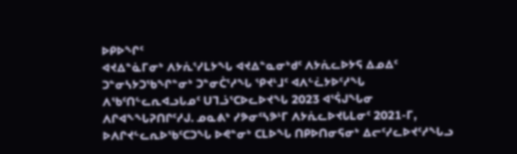ᐅᑭᐅᖏᑦ
ᐊᔪᐃᓐᓈᒥᓂᒃ ᐱᔭᕇᕐᓯᒪᔭᖓ ᐊᔪᐃᓐᓇᓂᒃᑯᑦ ᐱᔭᕇᓚᐅᔭᕋ ᐃᓄᐃᑦ ᑐᓐᓂᓴᔭᑐᖃᖏᓐᓂᒃ ᑐᓐᓂᑖᕐᓱᖓ ᕿᔪᒻᒧᑦ ᐊᐱᓪᓛᔭᐅᑦᓱᖓ ᐱᖃᑦᑎᓪᓚᕆᐊᓗᒐᓄᑦ ᑌᒣᓘᕐᑕᐅᓚᐅᔪᖓ 2023 ᐊᕐᕌᒍᖓᓂ ᐱᒋᐊᖕᖓᕈᑎᒋᑦᓱᒍ. ᓄᓇᕕᒃ ᓯᕗᓂᑦᓴᕗᒻᒥ ᐱᔭᕇᓚᐅᔪᒐᒪᓂᑦ 2021-ᒥ, ᐅᐱᒋᔪᓪᓚᕆᐅᖃᑦᑕᑐᖓ ᐅᕙᓐᓂᒃ ᑕᒪᐅᖓ ᑎᑭᐅᑎᓂᕋᓂᒃ ᐃᓕᑦᓯᓚᐅᔪᑦᓱᖓᓗ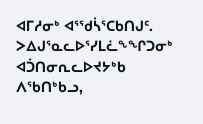ᐊᒥᓱᓂᒃ ᐊᕐᖁᓵᕐᑕᑲᑎᒍᑦ. ᐳᐃᒍᕐᓇᓚᐅᕐᓯᒪᓛᖕᖏᑐᓂᒃ ᐊᑑᑎᓂᕆᓚᐅᔪᔭᒃᑲ ᐱᖃᑎᒃᑲᓗ,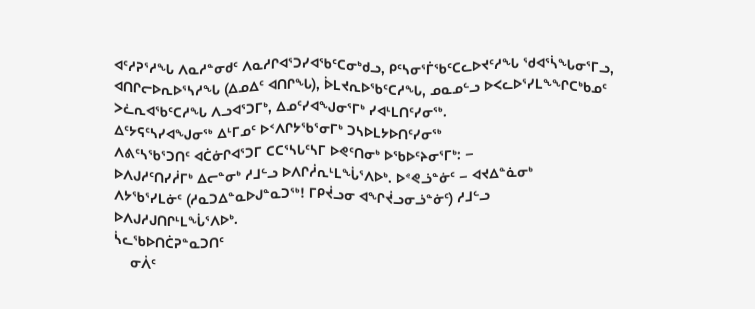ᐊᑦᓱᕈᕐᓱᖓ ᐱᓇᓱᓐᓂᑯᑦ ᐱᓇᓱᒋᐊᕐᑐᓯᐊᖃᑦᑕᓂᒃᑯᓗ, ᑭᑦᓴᓂᕐᒦᖃᑦᑕᓚᐅᔪᑦᓱᖓ ᖁᐊᕐᓵᖓᓂᕐᒥᓗ, ᐊᑎᒋᓕᐅᕆᐅᕐᓴᓱᖓ (ᐃᓄᐃᑦ ᐊᑎᒋᖓ), ᐆᒪᔪᕆᐅᖃᑦᑕᓱᖓ, ᓄᓇᓄᓪᓗ ᐅᐸᓚᐅᕐᓯᒪᖕᖏᑕᒃᑲᓄᑦ ᐳᓛᕆᐊᖃᑦᑕᓱᖓ ᐱᓗᐊᕐᑐᒥᒃ, ᐃᓄᑦᓯᐊᖑᓂᕐᒥᒃ ᓯᐊᒻᒪᑎᑦᓯᓂᖅ.
ᐃᑦᔭᕋᑦᓴᓯᐊᖑᓂᖅ ᐃᒻᒥᓄᑦ ᐅᑉᐱᒋᔭᖃᕐᓂᒥᒃ ᑐᓴᐅᒪᔭᐅᑎᑦᓯᓂᖅ
ᐱᕕᑦᓴᖃᕐᑐᑎᑦ ᐊᑖᓃᒋᐊᕐᑐᒥ ᑕᑕᕐᓴᒐᑦᓴᒥ ᐅᕙᑦᑎᓂᒃ ᐅᖃᐅᑦᔨᓂᕐᒥᒃ: –
ᐅᐱᒍᓱᑦᑎᓯᓲᒥᒃ ᐃᓕᓐᓂᒃ ᓱᒧᓪᓗ ᐅᐱᒋᓲᕆᒻᒪᖔᕐᐱᐅᒃ. ᐅᕝᕙᓘᓐᓃᑦ – ᐊᔪᐃᓐᓈᓂᒃ
ᐱᔭᖃᕐᓯᒪᓃᑦ (ᓱᓇᑐᐃᓐᓇᐅᒍᓐᓇᑐᖅ! ᒥᑭᔫᓗᓂ ᐊᖏᔫᓗᓂᓘᓐᓃᑦ) ᓱᒧᓪᓗ
ᐅᐱᒍᓱᒍᑎᒋᒻᒪᖔᕐᐱᐅᒃ.
ᓵᓚᖃᐅᑎᑖᕈᓐᓇᑐᑎᑦ
    ᓂᐲᑦ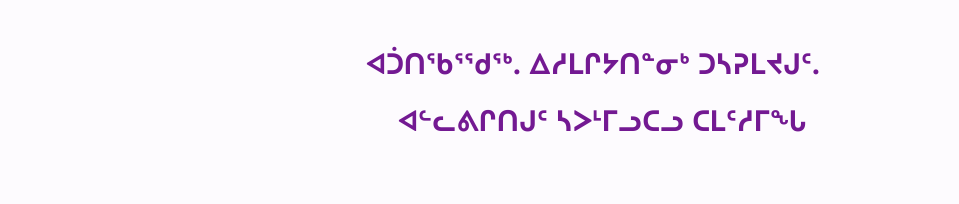ᐊᑑᑎᖃᕐᖁᖅ. ᐃᓱᒪᒋᔭᑎᓐᓂᒃ ᑐᓴᕈᒪᔪᒍᑦ.
    ᐊᓪᓚᕕᒋᑎᒍᑦ ᓴᐳᒻᒥᓗᑕᓗ ᑕᒪᑦᓱᒥᖓ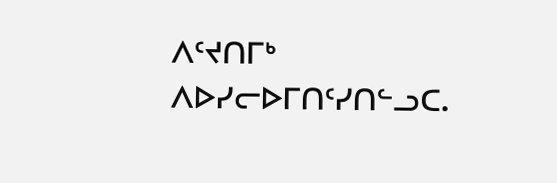ᐱᑦᔪᑎᒥᒃ ᐱᐅᓯᓕᐅᒥᑎᑦᓯᑎᓪᓗᑕ.